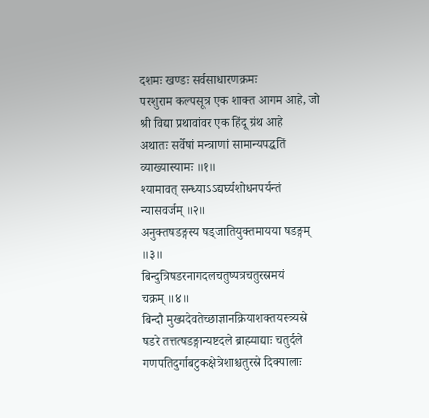दशमः खण्डः सर्वसाधारणक्रमः
परशुराम कल्पसूत्र एक शाक्त आगम आहे, जो श्री विद्या प्रथावांवर एक हिंदू ग्रंथ आहे
अथातः सर्वेषां मन्त्राणां सामान्यपद्धतिं व्याख्यास्यामः ॥१॥
श्यामावत् सन्ध्याऽऽद्यर्घ्यशोधनपर्यन्तं न्यासवर्जम् ॥२॥
अनुक्तषडङ्गस्य षड्जातियुक्तमायया षडङ्गम् ॥३॥
बिन्दुत्रिषडरनागदलचतुष्पत्रचतुरस्रमयं
चक्रम् ॥४॥
बिन्दौ मुख्यदेवतेच्छाज्ञानक्रियाशक्तयस्त्र्यस्रे
षडरे तत्तत्षडङ्गान्यष्टदले ब्राह्म्याद्याः चतुर्दले
गणपतिदुर्गाबटुकक्षेत्रेशाश्चतुरस्रे दिक्पालाः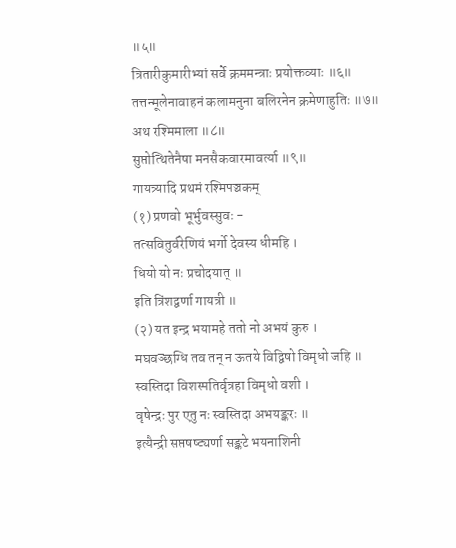॥५॥
त्रितारीकुमारीभ्यां सर्वे क्रममन्त्राः प्रयोक्तव्याः ॥६॥
तत्तन्मूलेनावाहनं कलामनुना बलिरनेन क्रमेणाहुतिः ॥७॥
अथ रश्मिमाला ॥८॥
सुप्तोत्थितेनैषा मनसैकवारमावर्त्या ॥९॥
गायत्र्यादि प्रथमं रश्मिपञ्चकम्
(१) प्रणवो भूर्भुवस्सुवः -
तत्सवितुर्वरेणियं भर्गो देवस्य धीमहि ।
धियो यो नः प्रचोदयात् ॥
इति त्रिंशद्वर्णा गायत्री ॥
(२) यत इन्द्र भयामहे ततो नो अभयं कुरु ।
मघवञ्छग्धि तव तन् न ऊतये विद्विषो विमृधो जहि ॥
स्वस्तिदा विशस्पतिर्वृत्रहा विमृधो वशी ।
वृषेन्द्रः पुर एतु नः स्वस्तिदा अभयङ्करः ॥
इत्यैन्द्री सप्तषष्ट्यर्णा सङ्कटे भयनाशिनी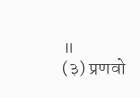॥
(३) प्रणवो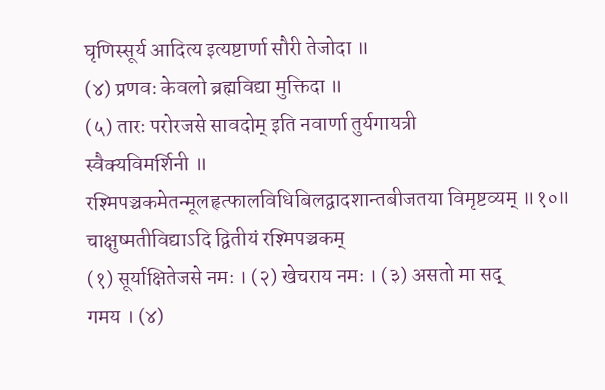घृणिस्सूर्य आदित्य इत्यष्टार्णा सौरी तेजोदा ॥
(४) प्रणवः केवलो ब्रह्मविद्या मुक्तिदा ॥
(५) तारः परोरजसे सावदोम् इति नवार्णा तुर्यगायत्री
स्वैक्यविमर्शिनी ॥
रश्मिपञ्चकमेतन्मूलहृत्फालविधिबिलद्वादशान्तबीजतया विमृष्टव्यम् ॥१०॥
चाक्षुष्मतीविद्याऽदि द्वितीयं रश्मिपञ्चकम्
(१) सूर्याक्षितेजसे नमः । (२) खेचराय नमः । (३) असतो मा सद्
गमय । (४)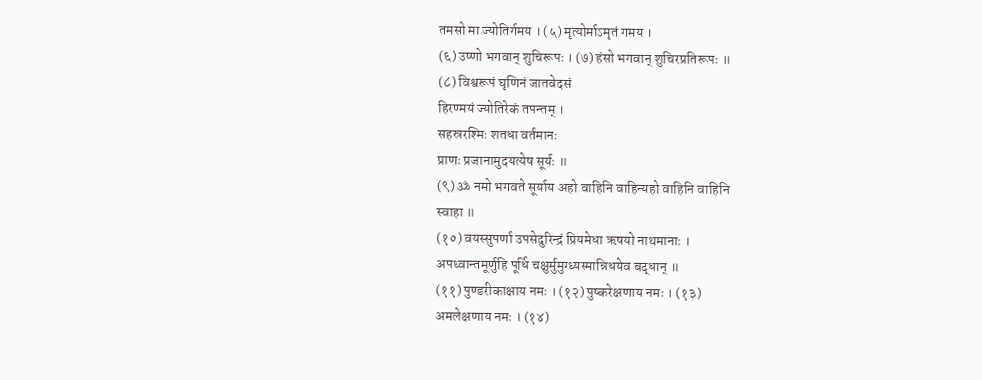तमसो मा ज्योतिर्गमय । (५) मृत्योर्माऽमृतं गमय ।
(६) उष्णो भगवान् शुचिरूपः । (७) हंसो भगवान् शुचिरप्रतिरूपः ॥
(८) विश्वरूपं घृणिनं जातवेदसं
हिरण्मयं ज्योतिरेकं तपन्तम् ।
सहस्ररश्मिः शतधा वर्तमानः
प्राणः प्रजानामुदयत्येष सूर्यः ॥
(९) ॐ नमो भगवते सूर्याय अहो वाहिनि वाहिन्यहो वाहिनि वाहिनि
स्वाहा ॥
(१०) वयस्सुपर्णा उपसेदुरिन्द्रं प्रियमेधा ऋषयो नाथमानाः ।
अपध्वान्तमूर्णुहि पूर्धि चक्षुर्मुमुग्ध्यस्मान्निधयेव बद्धान् ॥
(११) पुण्डरीकाक्षाय नमः । (१२) पुष्करेक्षणाय नमः । (१३)
अमलेक्षणाय नमः । (१४)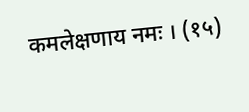कमलेक्षणाय नमः । (१५)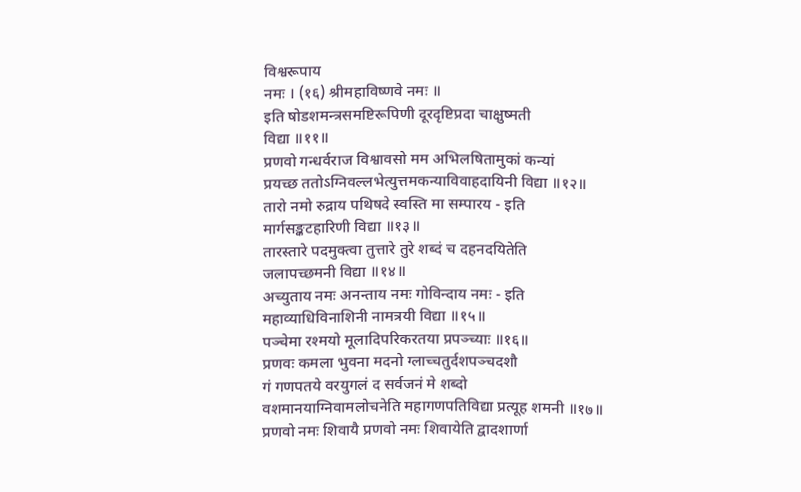विश्वरूपाय
नमः । (१६) श्रीमहाविष्णवे नमः ॥
इति षोडशमन्त्रसमष्टिरूपिणी दूरदृष्टिप्रदा चाक्षुष्मती
विद्या ॥११॥
प्रणवो गन्धर्वराज विश्वावसो मम अभिलषितामुकां कन्यां
प्रयच्छ ततोऽग्निवल्लभेत्युत्तमकन्याविवाहदायिनी विद्या ॥१२॥
तारो नमो रुद्राय पथिषदे स्वस्ति मा सम्पारय - इति
मार्गसङ्कटहारिणी विद्या ॥१३॥
तारस्तारे पदमुक्त्वा तुत्तारे तुरे शब्दं च दहनदयितेति
जलापच्छमनी विद्या ॥१४॥
अच्युताय नमः अनन्ताय नमः गोविन्दाय नमः - इति
महाव्याधिविनाशिनी नामत्रयी विद्या ॥१५॥
पञ्चेमा रश्मयो मूलादिपरिकरतया प्रपञ्च्याः ॥१६॥
प्रणवः कमला भुवना मदनो ग्लाच्चतुर्दशपञ्चदशौ
गं गणपतये वरयुगलं द सर्वजनं मे शब्दो
वशमानयाग्निवामलोचनेति महागणपतिविद्या प्रत्यूह शमनी ॥१७॥
प्रणवो नमः शिवायै प्रणवो नमः शिवायेति द्वादशार्णा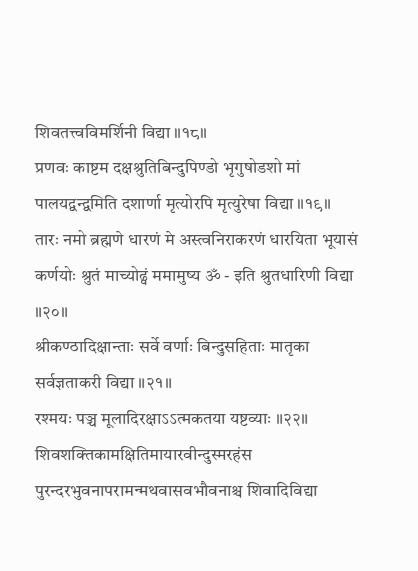शिवतत्त्वविमर्शिनी विद्या ॥१८॥
प्रणवः काष्टम दक्षश्रुतिबिन्दुपिण्डो भृगुषोडशो मां
पालयद्वन्द्वमिति दशार्णा मृत्योरपि मृत्युरेषा विद्या ॥१९॥
तारः नमो ब्रह्मणे धारणं मे अस्त्वनिराकरणं धारयिता भूयासं
कर्णयोः श्रुतं माच्योढ्वं ममामुष्य ॐ - इति श्रुतधारिणी विद्या ॥२०॥
श्रीकण्ठादिक्षान्ताः सर्वे वर्णाः बिन्दुसहिताः मातृका
सर्वज्ञताकरी विद्या ॥२१॥
रश्मयः पञ्च मूलादिरक्षाऽऽत्मकतया यष्टव्याः ॥२२॥
शिवशक्तिकामक्षितिमायारवीन्दुस्मरहंस
पुरन्दरभुवनापरामन्मथवासवभौवनाश्च शिवादिविद्या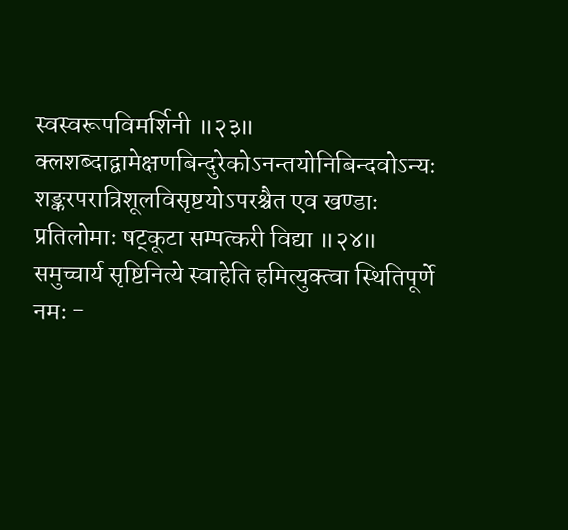स्वस्वरूपविमर्शिनी ॥२३॥
क्लशब्दाद्वामेक्षणबिन्दुरेकोऽनन्तयोनिबिन्दवोऽन्यः
शङ्करपरात्रिशूलविसृष्टयोऽपरश्चैत एव खण्डाः
प्रतिलोमाः षट्कूटा सम्पत्करी विद्या ॥२४॥
समुच्चार्य सृष्टिनित्ये स्वाहेति हमित्युक्त्वा स्थितिपूर्णे नमः -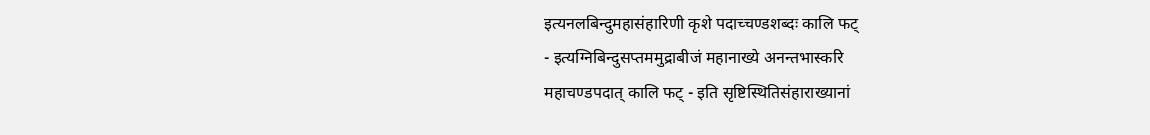इत्यनलबिन्दुमहासंहारिणी कृशे पदाच्चण्डशब्दः कालि फट्
- इत्यग्निबिन्दुसप्तममुद्राबीजं महानाख्ये अनन्तभास्करि
महाचण्डपदात् कालि फट् - इति सृष्टिस्थितिसंहाराख्यानां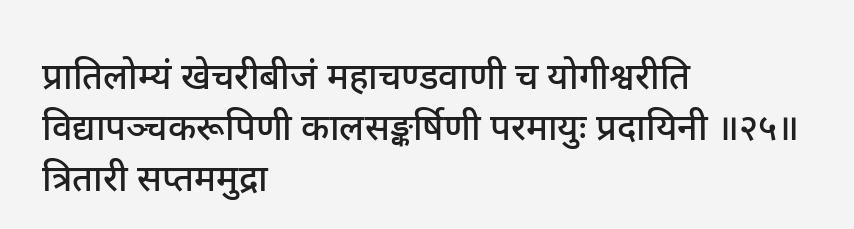प्रातिलोम्यं खेचरीबीजं महाचण्डवाणी च योगीश्वरीति
विद्यापञ्चकरूपिणी कालसङ्कर्षिणी परमायुः प्रदायिनी ॥२५॥
त्रितारी सप्तममुद्रा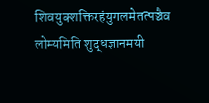शिवयुक्शक्तिरहंयुगलमेतत्पञ्चैव
लोम्यमिति शुद्धज्ञानमयी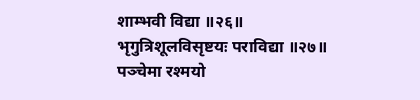शाम्भवी विद्या ॥२६॥
भृगुत्रिशूलविसृष्टयः पराविद्या ॥२७॥
पञ्चेमा रश्मयो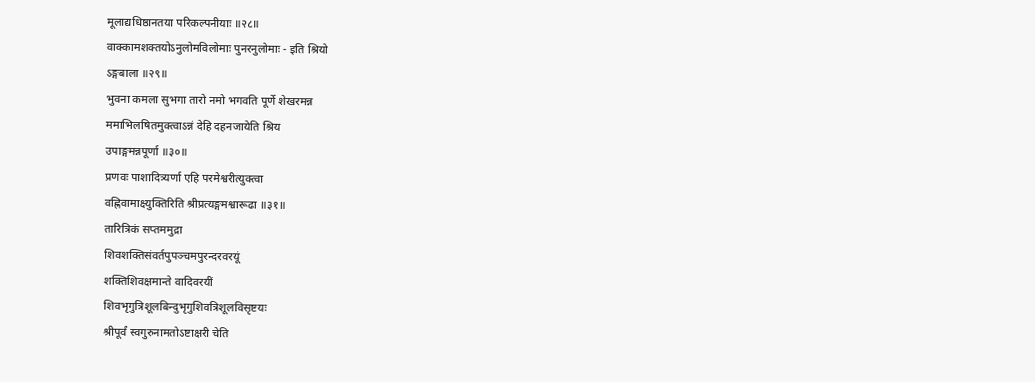मूलाद्यधिष्ठानतया परिकल्पनीयाः ॥२८॥
वाक्कामशक्तयोऽनुलोमविलोमाः पुनरनुलोमाः - इति श्रियो
ऽङ्गबाला ॥२९॥
भुवना कमला सुभगा तारो नमो भगवति पूर्णे शेखरमन्न
ममाभिलषितमुक्त्वाऽन्नं देहि दहनजायेति श्रिय
उपाङ्गमन्नपूर्णा ॥३०॥
प्रणवः पाशादित्र्यर्णा एहि परमेश्वरीत्युक्त्वा
वह्निवामाक्ष्युक्तिरिति श्रीप्रत्यङ्गमश्वारूढा ॥३१॥
तारित्रिकं सप्तममुद्रा
शिवशक्तिसंवर्तपुपञ्चमपुरन्दरवरयूं
शक्तिशिवक्षमान्ते वादिवरयीं
शिवभृगुत्रिशूलबिन्दुभृगुशिवत्रिशूलविसृष्टयः
श्रीपूर्वं स्वगुरुनामतोऽष्टाक्षरी चेति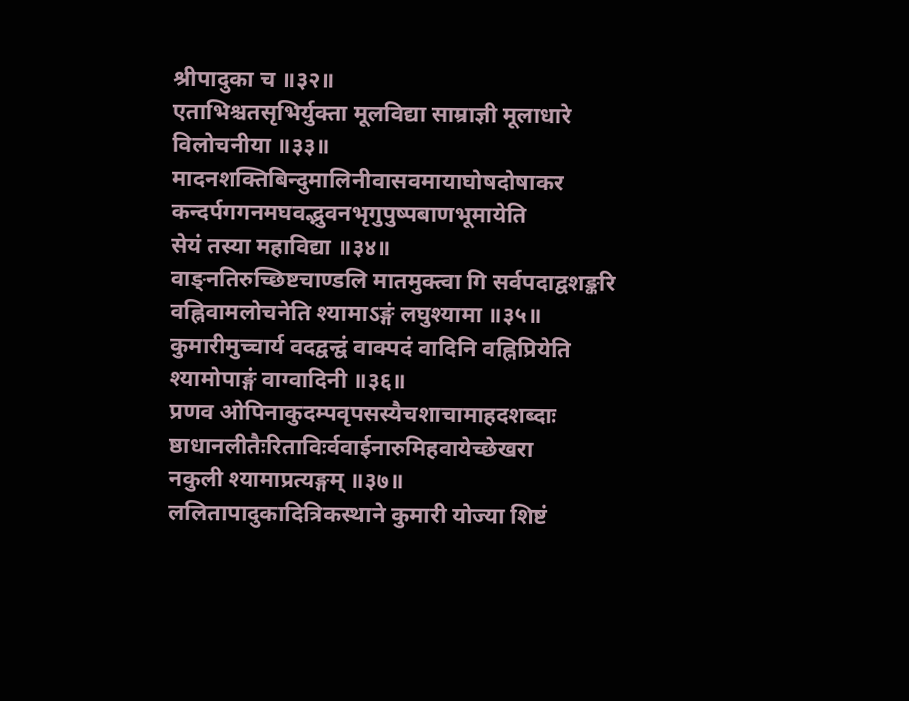श्रीपादुका च ॥३२॥
एताभिश्चतसृभिर्युक्ता मूलविद्या साम्राज्ञी मूलाधारे विलोचनीया ॥३३॥
मादनशक्तिबिन्दुमालिनीवासवमायाघोषदोषाकर
कन्दर्पगगनमघवद्भुवनभृगुपुष्पबाणभूमायेति
सेयं तस्या महाविद्या ॥३४॥
वाङ्नतिरुच्छिष्टचाण्डलि मातमुक्त्वा गि सर्वपदाद्वशङ्करि
वह्निवामलोचनेति श्यामाऽङ्गं लघुश्यामा ॥३५॥
कुमारीमुच्चार्य वदद्वन्द्वं वाक्पदं वादिनि वह्निप्रियेति
श्यामोपाङ्गं वाग्वादिनी ॥३६॥
प्रणव ओपिनाकुदम्पवृपसस्यैचशाचामाहदशब्दाः
ष्ठाधानलीतैःरिताविःर्ववाईनारुमिहवायेच्छेखरा
नकुली श्यामाप्रत्यङ्गम् ॥३७॥
ललितापादुकादित्रिकस्थाने कुमारी योज्या शिष्टं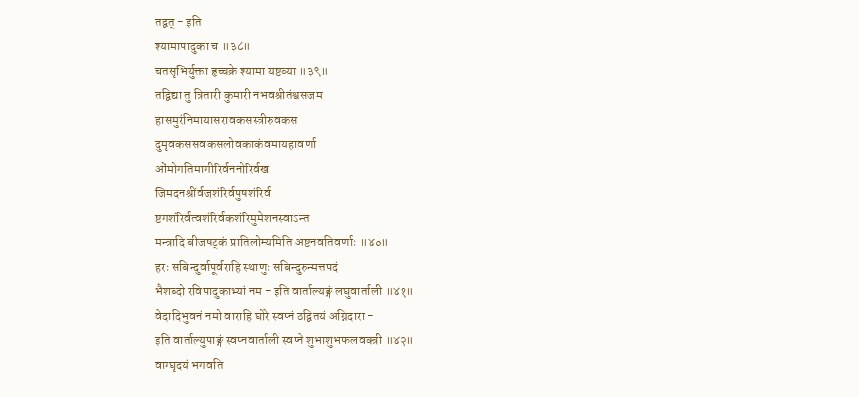तद्वत् - इति
श्यामापादुका च ॥३८॥
चतसृभिर्युक्ता हृच्चक्रे श्यामा यष्टव्या ॥३९॥
तद्विद्या तु त्रितारी कुमारी नभवश्रीतंश्वसजम
हासमुरंनिमायासरावकसस्त्रीरुवकस
दुमृवकससवकसलोवकाकंवमायहावर्णा
ओंमोगतिमागीरिर्वननोरिर्वख
जिमदनश्रींर्वजशंरिर्वपुषशंरिर्व
ष्टगशंरिर्वत्वशंरिर्वकशंरिमुमेशनस्वाऽन्त
मन्त्रादि बीजषट्कं प्रातिलोम्यमिति अष्टनवतिवर्णाः ॥४०॥
हरः सबिन्दुर्वापूर्वराहि स्थाणुः सबिन्दुरुन्मत्तपदं
भैशब्दो रविपादुकाभ्यां नम - इति वार्ताल्यङ्गं लघुवार्ताली ॥४१॥
वेदादिभुवनं नमो वाराहि घोरे स्वप्नं ठद्वितयं अग्निदारा -
इति वार्ताल्युपाङ्गं स्वप्नवार्ताली स्वप्ने शुभाशुभफलवक्त्री ॥४२॥
वाग्घृदयं भगवति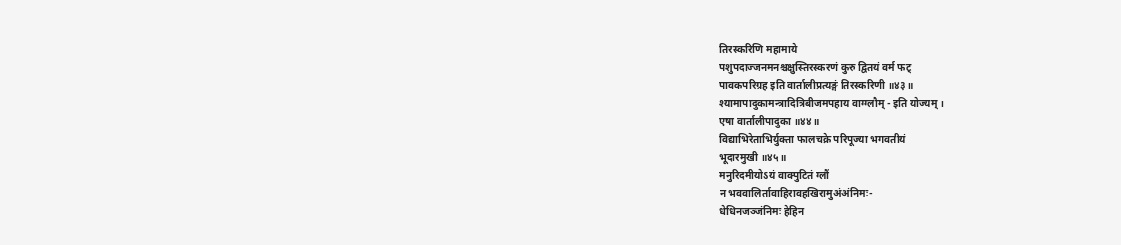तिरस्करिणि महामाये
पशुपदाज्जनमनश्चक्षुस्तिरस्करणं कुरु द्वितयं वर्म फट्
पावकपरिग्रह इति वार्तालीप्रत्यङ्गं तिरस्करिणी ॥४३॥
श्यामापादुकामन्त्रादित्रिबीजमपहाय वाग्ग्लौम् - इति योज्यम् ।
एषा वार्तालीपादुका ॥४४॥
विद्याभिरेताभिर्युक्ता फालचक्रे परिपूज्या भगवतीयं
भूदारमुखी ॥४५॥
मनुरिदमीयोऽयं वाक्पुटितं ग्लौं
न भववालिर्तावाहिरावहखिरामुअंअंनिमः-
धेधिनजञ्जंनिमः हेहिन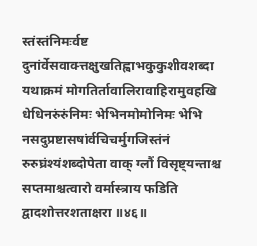स्तंस्तंनिमःर्वष्ट
दुनांर्वेसवाक्त्तक्षुखतिह्वाभकुकुशीवशब्दा
यथाक्रमं मोगतिर्तावालिरावाहिरामुवहखि
धेधिनरुंरुंनिमः भेभिनमोमोनिमः भेभि
नसदुप्रष्टासषांर्वचिचर्मुगजिस्तंनं
रुरुघ्रंश्यंशब्दोपेता वाक् ग्लौं विसृष्ट्यन्ताश्च
सप्तमाश्चत्वारो वर्मास्त्राय फडिति द्वादशोत्तरशताक्षरा ॥४६॥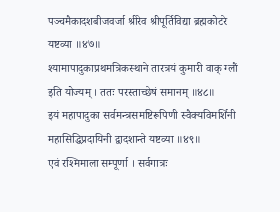पञ्चमैकादशबीजवर्जा श्रीरेव श्रीपूर्तिविद्या ब्रह्मकोटरे
यष्टव्या ॥४७॥
श्यामापादुकाप्रथमत्रिकस्थाने तारत्रयं कुमारी वाक् ग्लौं
इति योज्यम् । ततः परस्ताच्छेषं समानम् ॥४८॥
इयं महापादुका सर्वमन्त्रसमष्टिरूपिणी स्वैक्यविमर्शिनी
महासिद्धिप्रदायिनी द्वादशान्ते यष्टव्या ॥४९॥
एवं रश्मिमाला सम्पूर्णा । सर्वगात्रः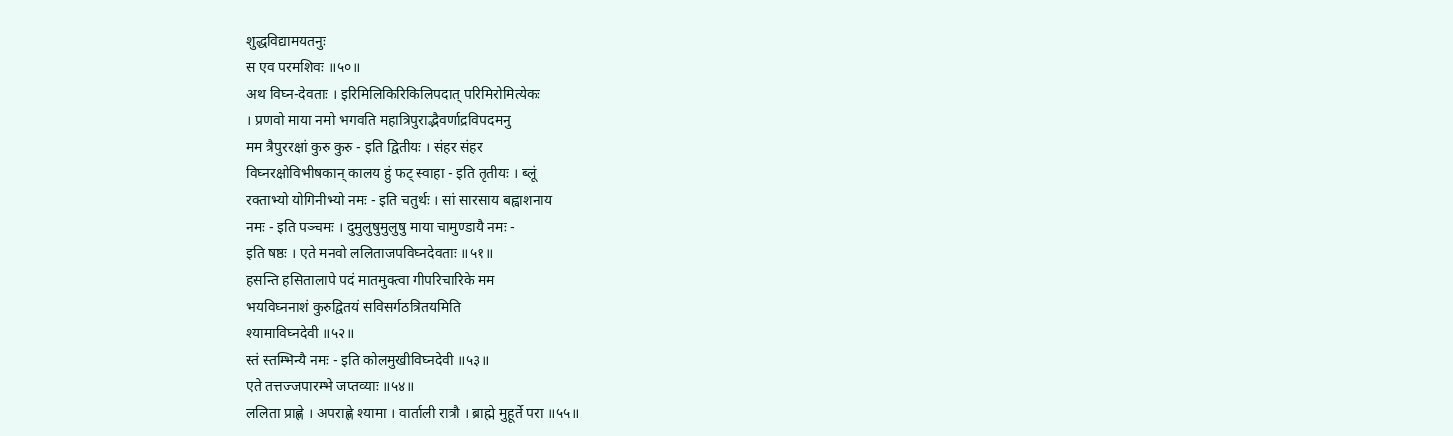शुद्धविद्यामयतनुः
स एव परमशिवः ॥५०॥
अथ विघ्न-देवताः । इरिमिलिकिरिकिलिपदात् परिमिरोमित्येकः
। प्रणवो माया नमो भगवति महात्रिपुराद्भैवर्णाद्रविपदमनु
मम त्रैपुररक्षां कुरु कुरु - इति द्वितीयः । संहर संहर
विघ्नरक्षोविभीषकान् कालय हुं फट् स्वाहा - इति तृतीयः । ब्लूं
रक्ताभ्यो योगिनीभ्यो नमः - इति चतुर्थः । सां सारसाय बह्वाशनाय
नमः - इति पञ्चमः । दुमुलुषुमुलुषु माया चामुण्डायै नमः -
इति षष्ठः । एते मनवो ललिताजपविघ्नदेवताः ॥५१॥
हसन्ति हसितालापे पदं मातमुक्त्वा गीपरिचारिके मम
भयविघ्ननाशं कुरुद्वितयं सविसर्गठत्रितयमिति
श्यामाविघ्नदेवी ॥५२॥
स्तं स्तम्भिन्यै नमः - इति कोलमुखीविघ्नदेवी ॥५३॥
एते तत्तज्जपारम्भे जप्तव्याः ॥५४॥
ललिता प्राह्णे । अपराह्णे श्यामा । वार्ताली रात्रौ । ब्राह्मे मुहूर्ते परा ॥५५॥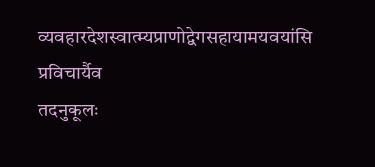व्यवहारदेशस्वात्म्यप्राणोद्वेगसहायामयवयांसि प्रविचार्यैव
तदनुकूलः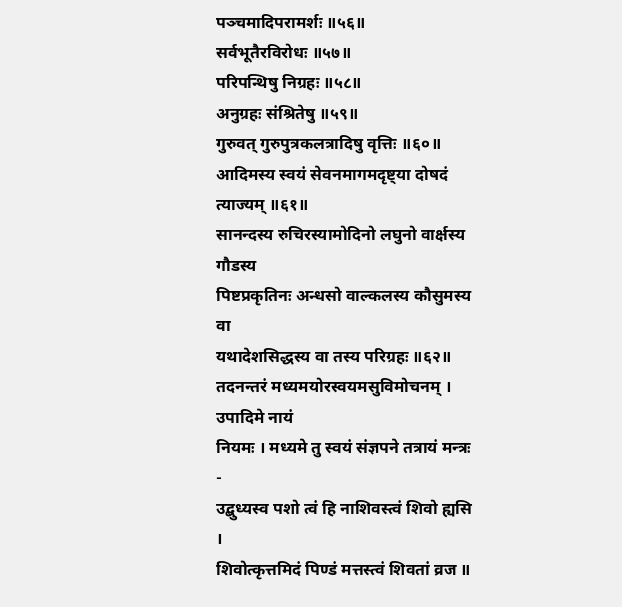पञ्चमादिपरामर्शः ॥५६॥
सर्वभूतैरविरोधः ॥५७॥
परिपन्थिषु निग्रहः ॥५८॥
अनुग्रहः संश्रितेषु ॥५९॥
गुरुवत् गुरुपुत्रकलत्रादिषु वृत्तिः ॥६०॥
आदिमस्य स्वयं सेवनमागमदृष्ट्या दोषदं त्याज्यम् ॥६१॥
सानन्दस्य रुचिरस्यामोदिनो लघुनो वार्क्षस्य गौडस्य
पिष्टप्रकृतिनः अन्धसो वाल्कलस्य कौसुमस्य वा
यथादेशसिद्धस्य वा तस्य परिग्रहः ॥६२॥
तदनन्तरं मध्यमयोरस्वयमसुविमोचनम् । उपादिमे नायं
नियमः । मध्यमे तु स्वयं संज्ञपने तत्रायं मन्त्रः -
उद्बुध्यस्व पशो त्वं हि नाशिवस्त्वं शिवो ह्यसि ।
शिवोत्कृत्तमिदं पिण्डं मत्तस्त्वं शिवतां व्रज ॥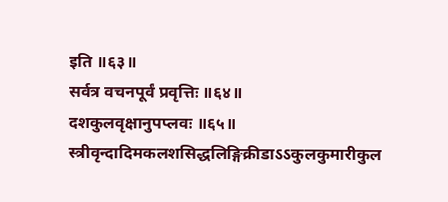इति ॥६३॥
सर्वत्र वचनपूर्वं प्रवृत्तिः ॥६४॥
दशकुलवृक्षानुपप्लवः ॥६५॥
स्त्रीवृन्दादिमकलशसिद्धलिङ्गिक्रीडाऽऽकुलकुमारीकुल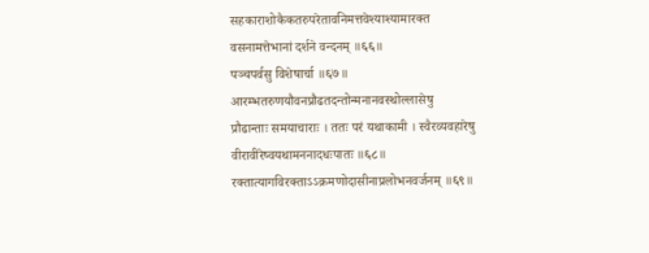सहकाराशोकैकतरुपरेतावनिमत्तवेश्याश्यामारक्त
वसनामत्तेभानां दर्शने वन्दनम् ॥६६॥
पञ्चपर्वसु विशेषार्चा ॥६७॥
आरम्भतरुणयौवनप्रौढतदन्तोन्मनानवस्थोल्लासेषु
प्रौढान्ताः समयाचाराः । ततः परं यथाकामी । स्वैरव्यवहारेषु
वीरावीरेष्वयथामननादधःपातः ॥६८॥
रक्तात्यागविरक्ताऽऽक्रमणोदासीनाप्रलोभनवर्जनम् ॥६९॥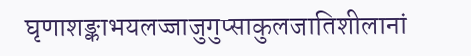घृणाशङ्काभयलज्जाजुगुप्साकुलजातिशीलानां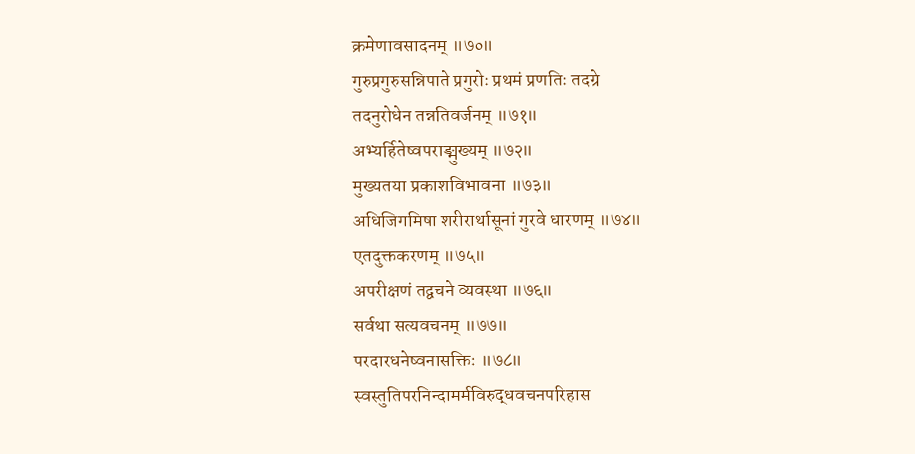क्रमेणावसादनम् ॥७०॥
गुरुप्रगुरुसन्निपाते प्रगुरोः प्रथमं प्रणतिः तदग्रे
तदनुरोधेन तन्नतिवर्जनम् ॥७१॥
अभ्यर्हितेष्वपराङ्मुख्यम् ॥७२॥
मुख्यतया प्रकाशविभावना ॥७३॥
अधिजिगमिषा शरीरार्थासूनां गुरवे धारणम् ॥७४॥
एतदुक्तकरणम् ॥७५॥
अपरीक्षणं तद्वचने व्यवस्था ॥७६॥
सर्वथा सत्यवचनम् ॥७७॥
परदारधनेष्वनासक्तिः ॥७८॥
स्वस्तुतिपरनिन्दामर्मविरुद्धवचनपरिहास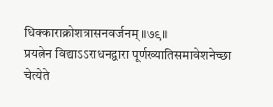धिक्काराक्रोशत्रासनवर्जनम् ॥७९॥
प्रयत्नेन विद्याऽऽराधनद्वारा पूर्णख्यातिसमावेशनेच्छा
चेत्येते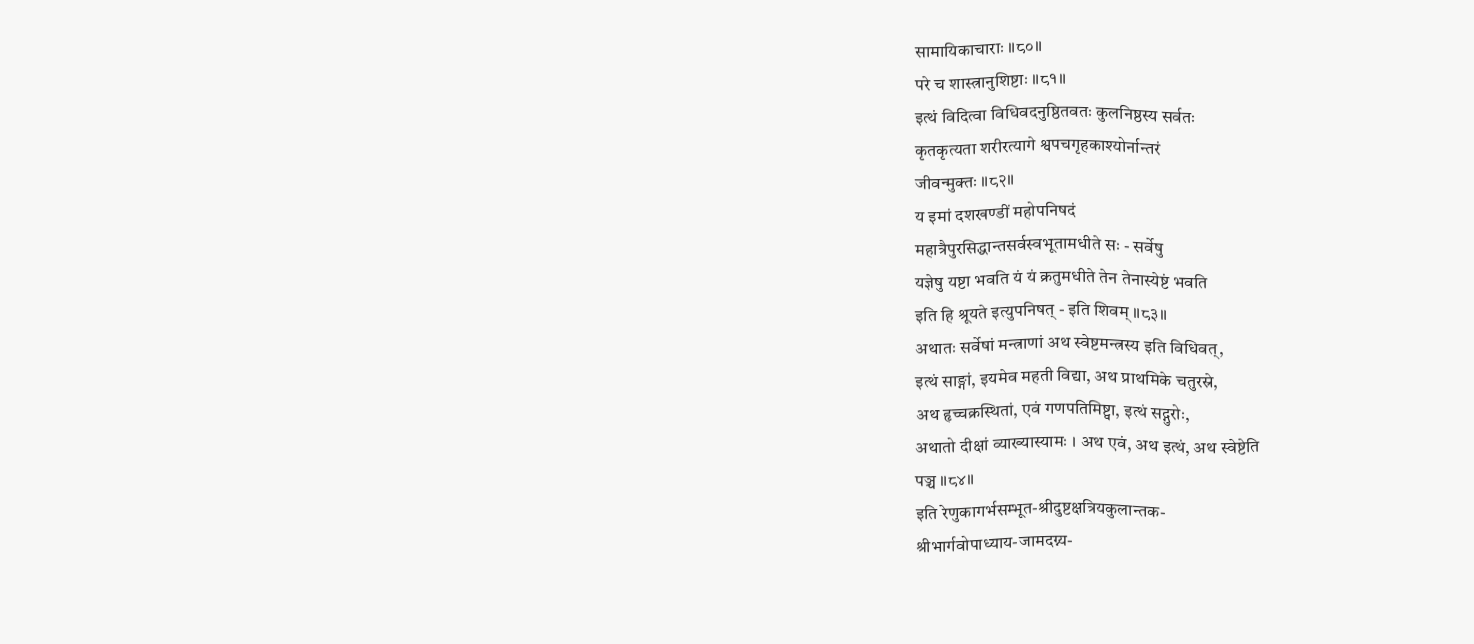सामायिकाचाराः ॥८०॥
परे च शास्त्रानुशिष्टाः ॥८१॥
इत्थं विदित्वा विधिवदनुष्ठितवतः कुलनिष्ठस्य सर्वतः
कृतकृत्यता शरीरत्यागे श्वपचगृहकाश्योर्नान्तरं
जीवन्मुक्तः ॥८२॥
य इमां दशखण्डीं महोपनिषदं
महात्रैपुरसिद्धान्तसर्वस्वभूतामधीते सः - सर्वेषु
यज्ञेषु यष्टा भवति यं यं क्रतुमधीते तेन तेनास्येष्टं भवति
इति हि श्रूयते इत्युपनिषत् - इति शिवम् ॥८३॥
अथातः सर्वेषां मन्त्राणां अथ स्वेष्टमन्त्रस्य इति विधिवत्,
इत्थं साङ्गां, इयमेव महती विद्या, अथ प्राथमिके चतुरस्रे,
अथ हृच्चक्रस्थितां, एवं गणपतिमिष्ट्वा, इत्थं सद्गुरोः,
अथातो दीक्षां व्याख्यास्यामः । अथ एवं, अथ इत्थं, अथ स्वेष्टेति
पञ्च ॥८४॥
इति रेणुकागर्भसम्भूत-श्रीदुष्टक्षत्रियकुलान्तक-
श्रीभार्गवोपाध्याय-जामदग्न्य-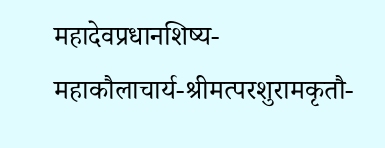महादेवप्रधानशिष्य-
महाकौलाचार्य-श्रीमत्परशुरामकृतौ-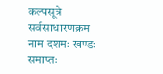कल्पसूत्रे
सर्वसाधारणक्रम नाम दशमः खण्डः समाप्तः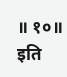॥ १०॥
इति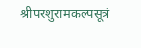श्रीपरशुरामकल्पसूत्रं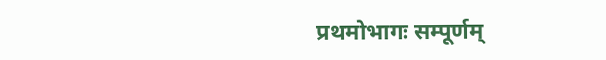प्रथमोभागः सम्पूर्णम्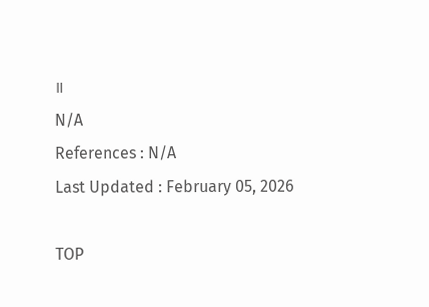॥
N/A
References : N/A
Last Updated : February 05, 2026

TOP